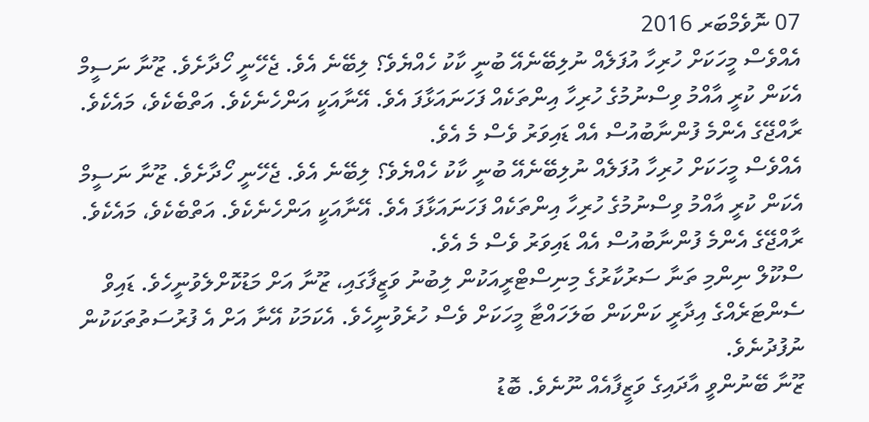07 ނޮވެމްބަރ 2016
އެއްވެސް މީހަކަށް ހުރިހާ އުފަލެއް ނުލިބޭނެއޭ ބުނީ ކާކު ހެއްޔެވެ؟ ލިބޭނެ އެވެ. ޖެހޭނީ ހޯދާށެވެ. ޒޫނާ ނަސީމް އެކަން ކުރީ އާއްމު ވިސްނުމުގެ ހުރިހާ އިންތަކެއް ފަހަނައަޅާފަ އެވެ. އޭނާއަކީ އަންހެނެކެވެ. އަތްބެކެވެ، މައެކެވެ. ރާއްޖޭގެ އެންމެ ފުންނާބުއުސް އެއް ޑައިވަރު ވެސް މެ އެވެ.
އެއްވެސް މީހަކަށް ހުރިހާ އުފަލެއް ނުލިބޭނެއޭ ބުނީ ކާކު ހެއްޔެވެ؟ ލިބޭނެ އެވެ. ޖެހޭނީ ހޯދާށެވެ. ޒޫނާ ނަސީމް އެކަން ކުރީ އާއްމު ވިސްނުމުގެ ހުރިހާ އިންތަކެއް ފަހަނައަޅާފަ އެވެ. އޭނާއަކީ އަންހެނެކެވެ. އަތްބެކެވެ، މައެކެވެ. ރާއްޖޭގެ އެންމެ ފުންނާބުއުސް އެއް ޑައިވަރު ވެސް މެ އެވެ.
ސްކޫލް ނިންމި ތަނާ ސަރުކާރުގެ މިނިސްޓްރީއަކުން ލިބުނު ވަޒީފާގައި، ޒޫނާ އަށް މަޑުކޮށްލެވުނީހެވެ. ޑައިވް ސެންޓަރެއްގެ އިދާރީ ކަންކަން ބަލަހައްޓާ މީހަކަށް ވެސް ހުރެވުނީހެވެ. އެކަމަކު އޭނާ އަށް އެ ފުރުސަތުތަކަކުން ނުފުދުނެވެ.
ޒޫނާ ބޭނުންވީ އާދައިގެ ވަޒީފާއެއް ނޫނެވެ. ބޮޑު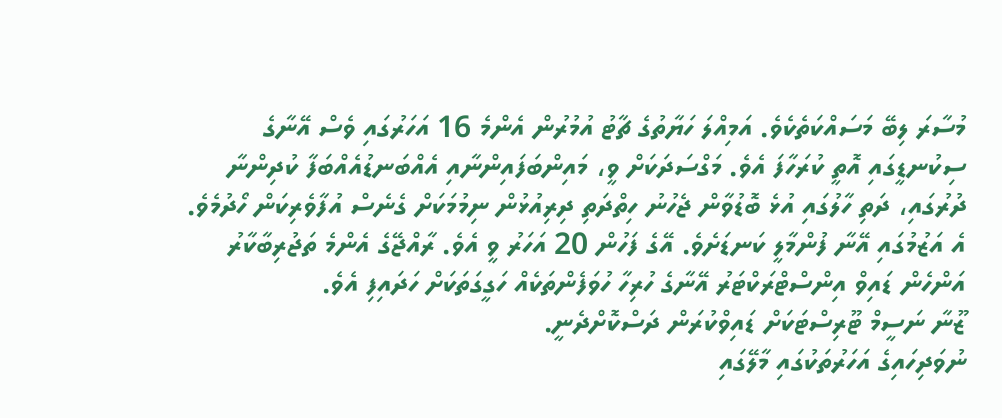މުސާރަ ލިބޭ މަސައްކަތެކެވެ. އަމިއްލަ ހަޔާތުގެ ޗާޓު އުމުރުން އެންމެ 16 އަހަރުގައި ވެސް އޭނާގެ ސިކުނޑީގައި އޮތީ ކުރަހާފަ އެވެ. މަގްސަދަކަށް ވީ، މައިންބަފައިންނާއި އެއްބަނޑުއެއްބަފާ ކުދިންނާ ދުރުގައި، ދަތި ހާލުގައި އުޅެ ބޮޑުވާން ޖެހުނު ހިތްދަތި ދިރިއުޅުން ނިމުމަކަށް ގެނެސް އުފާވެރިކަން ހޯދުމެވެ. އެ އަޒުމުގައި އޭނާ ފުންމާލީ ކަނޑަށެވެ. އޭގެ ފަހުން 20 އަހަރު ވީ އެވެ. ރާއްޖޭގެ އެންމެ ތަޖުރިބާކާރު އަންހެން ޑައިވް އިންސްޓްރަކްޓަރު އޭނާގެ ހުރިހާ ހުވަފެންތަކެއް ހަގީގަތަކަށް ހަދައިފި އެވެ.
ޒޫނާ ނަސީމް ޓޫރިސްޓަކަށް ޑައިވްކުރަން ދަސްކޮށްދެނީ.
ނުވަދިހައިގެ އަހަރުތަކުގައި މާލޭގައި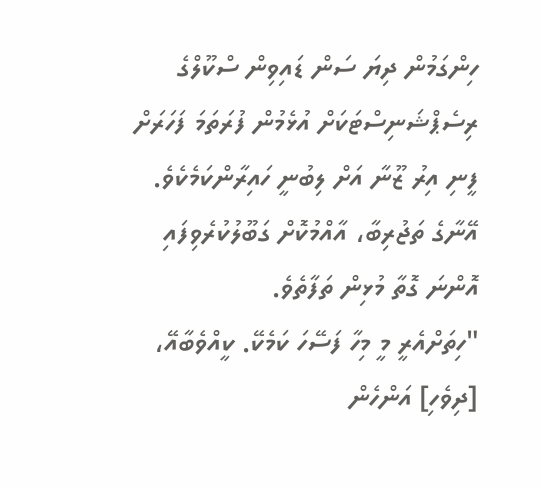ހިންގަމުން ދިޔަ ސަން ޑައިވިން ސްކޫލްގެ ރިސެޕްޝަނިސްޓަކަށް އުޅެމުން ފުރަތަމަ ފަހަރަށް ފީނި އިރު ޒޫނާ އަށް ލިބުނީ ހައިރާންކަމެކެވެ. އޭނާގެ ތަޖުރިބާ، އާއްމުކޮށް ގަބޫލުކުރެވިފައި އޮންނަ ގޮތާ މުޅިން ތަފާތެވެ.
"ހިތަށްއެރީ މީ މިހާ ފަސޭހަ ކަމެކޭ. ކީއްވެބާއޭ، [ދިވެހި] އަންހެން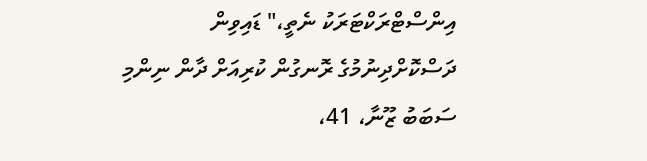އިންސްޓްރަކްޓަރަކު ނެތީ،" ޑައިވިން ދަސްކޮށްދިނުމުގެ ރޮނގުން ކުރިއަށް ދާން ނިންމި ސަބަބު ޒޫނާ، 41،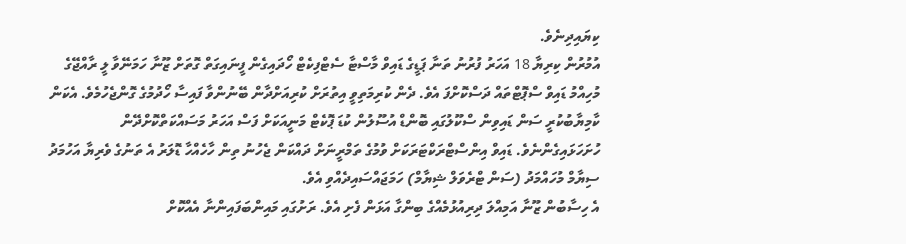ކިޔައިދިނެވެ.
އުމުރުން ކިރިޔާ 18 އަހަރު ފުރުނު ތަނާ ޕަޑީގެ ޑައިވް މާސްޓާ ސެޓްފިކެޓް ހޯދައިގެން ފީނައިގަތް ގޮތަށް ޒޫނާ ހަމަނޭވާ ލީ ރާއްޖޭގެ މުހިއްމު ޑައިވް ސްޕޮޓްތައް ދަސްކޮށްފަ އެވެ. ދެން ކުރިމަތިވީ އިތުރަށް ކުރިއަށްދާން ބޭނުންވާ ފައިސާ ހޯދުމުގެ ގޮންޖެހުމެވެ. އެކަން ކާމިޔާބުކުރީ ސަން ޑައިވިން ސްކޫލުގައި ބޮންޑް އުސޫލުން ކުޑަ ޕޮކެޓް މަނީއަކަށް ފަސް އަހަރު މަސައްކަތްކޮށްދޭން ހުށަހަޅައިގެންނެވެ. ޑައިވް އިންސްޓްރަކްޓަރަކަށް ވުމުގެ ތަމްރީނަށް ދައްކަން ޖެހުނު ތިން ހާހެއްހާ ޑޮލަރު އެ ތަނުގެ ވެރިޔާ އަހުމަދު ސިޔާމް މުހައްމަދު (ސަން ޓްރެވަލް ޝިޔާމް) ހަމަޖައްސައިދެއްވި އެވެ.
އެ ހިސާބުން ޒޫނާ އަމިއްލަ ދިރިއުޅުމެއްގެ ބިންގާ އަޅަން ފެށި އެވެ. ރަށުގައި މައިންބަފައިންނާ އެއްކޮށް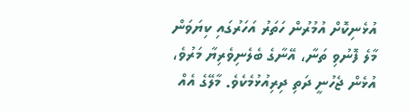އުޅެނިކޮށް އުމުރުން ހަތަރު އަހަރުގައި ކިޔަވަން މާލެ ފޮނުވި ތަނާ، އޭނާގެ ބެލެނިވެރިޔާ މަރުވެ، އުޅެން ޖެހުނީ ދަތި ދިރިއުޅުމެކެވެ. މާލޭގެ އެއް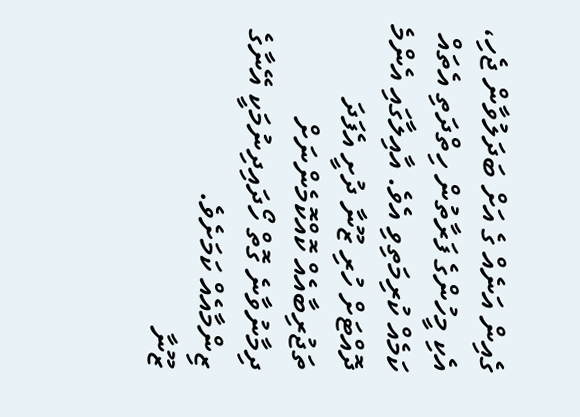ގެއިން އަނެއް ގެ އަށް ބަދަލުވާން ޖެހި، އެކި މީހުންގެ ފަރާތުން ހިތްދަތި އެތައް ކަމެއް ކުރިމަތިވި އެވެ. އާއިލާގައި އެންމެ ދޮއްޓަށް ހުރި ޒޫނާ ދުށީ އެފަދަ ތަޖުރިބާއެއް ކޮއްކޮމެންނަށް ދިމާނުވާނެ ގޮތް ހޯދައިދިނުމަކީ އޭނާގެ ޒިންމާއެއް ކަމަށެވެ.
ޒޫނާ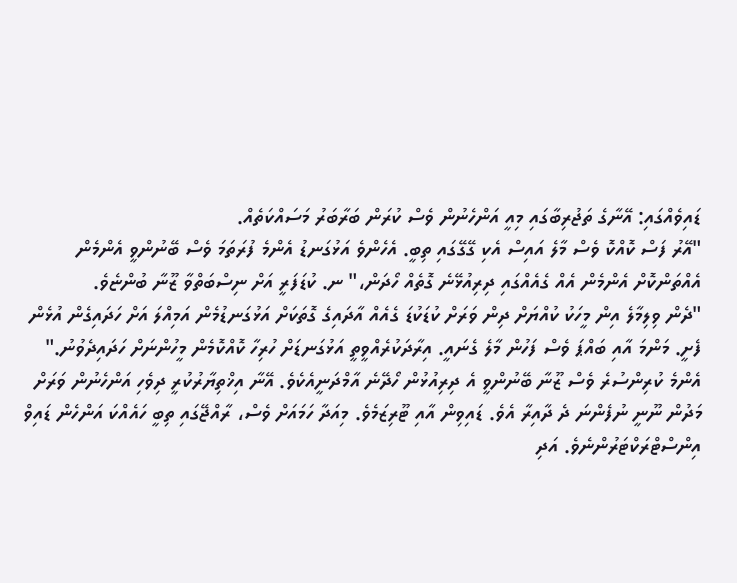ޑައިވެއްގައި: އޭނާގެ ތަޖުރިބާގައި މިއީ އަންހެނުން ވެސް ކުރަން ބަރާބަރު މަސައްކަތެއް.
"އޭރު ފަސް ކޮއްކޮ ވެސް މާލެ އައިސް އެކި ގޭގޭގައި ތިބީ. އެހެންވެ އަޅުގަނޑު އެންމެ ފުރަތަމަ ވެސް ބޭނުންވީ އެންމެން އެއްތަންކޮށް އެންމެން އެއް ގެއެއްގައި ދިރިއުޅޭނެ ގޮތެއް ހޯދަން،" ނ. ކުޑަފަރީ އަށް ނިސްބަތްވާ ޒޫނާ ބުންޏެވެ.
"ދެން ވިލިމާލެ އިން މީހަކު ކުއްޔަށް ދިން ވަރަށް ކުޑަކުޑަ ގެއެއް އާދައިގެ ގޮތަކަށް އަޅުގަނޑުމެން އަމިއްލަ އަށް ހަދައިގެން އުޅެން ފެށީ. މަންމަ އާއި ބައްޕަ ވެސް ފަހުން މާލެ ގެނައީ. އިރާދަކުރެއްވީތީ އަޅުގަނޑަށް ހުރިހާ ކޮއްކޮމެން މީހުންނަށް ހަދައިދެވުނު."
އެންމެ ކުރިންސުރެ ވެސް ޒޫނާ ބޭނުންވީ އެ ދިރިއުޅުން ހޯދޭނެ އާމްދަނީއެކެވެ. އޭނާ އިޚްތިޔާރުކުރީ ދިވެހި އަންހެނުން ވަރަށް މަދުން ނޫނީ ނުފެންނަ ދެ ދާއިރާ އެވެ. ޑައިވިން އާއި ޓޫރިޒަމެވެ. މިއަދާ ހަމައަށް ވެސް، ރާއްޖޭގައި ތިބީ ހައެއްކަ އަންހެން ޑައިވް އިންސްޓްރަކްޓަރުންނެވެ. އަދި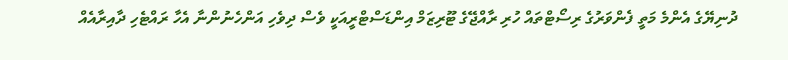ދުނިޔޭގެ އެންމެ މަތީ ފެންވަރުގެ ރިސޯޓްތައް ހުރި ރާއްޖޭގެ ޓޫރިޒަމް އިންޑަސްޓްރީއަކީ ވެސް ދިވެހި އަންހެނުންނާ އެހާ ރައްޓެހި ދާއިރާއެއް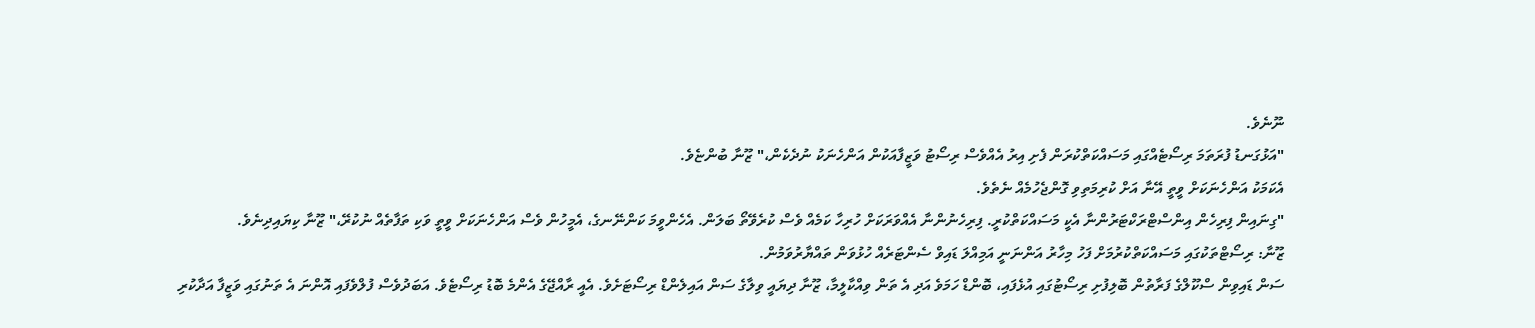ނޫނެވެ.
"އަޅުގަނޑު ފުރަތަމަ ރިސޯޓެއްގައި މަސައްކަތްކުރަން ފެށި އިރު އެއްވެސް ރިސޯޓު ވަޒީފާއަކުން އަންހެނަކު ނުދެކެން،" ޒޫނާ ބުންޏެވެ.
އެކަމަކު އަންހެނަކަށް ވީތީ އޭނާ އަށް ކުރިމަތިވި ގޮންޖެހުމެއް ނެތެވެ.
"ގިނައިން ފިރިހެން އިންސްޓްރަކްޓަރުންނާ އެކީ މަސައްކަތްކުރީ. ފިރިހެނުންނާ އެއްވަރަކަށް ހުރިހާ ކަމެއް ވެސް ކުރެވޭތޯ ބަލަން. އެހެންވީމަ ކަންނޭނގެ، އެމީހުން ވެސް އަންހެނަކަށް ވީތީ ވަކި ތަފާތެއް ނުކުރޭ،" ޒޫނާ ކިޔައިދިނެވެ.
ޒޫނާ: ރިސޯޓްތަކުގައި މަސައްކަތްކުރުމަށް ފަހު މިހާރު އަންނަނީ އަމިއްލަ ޑައިވް ސެންޓަރެއް ހުޅުވަން ތައްޔާރުވަމުން.
ސަން ޑައިވިން ސްކޫލްގެ ފަރާތުން ބޮލިފުށި ރިސޯޓުގައި އުޅެފައި، ބޮންޑް ހަމަވެ އަދި އެ ތަން ވިއްކާލީމާ، ޒޫނާ ދިޔައީ ވިލާގެ ސަން އައިލެންޑް ރިސޯޓަށެވެ. އެއީ ރާއްޖޭގެ އެންމެ ބޮޑު ރިސޯޓެވެ. އަބަދުވެސް ފުލްވެފައި އޮންނަ އެ ތަނުގައި ވަޒީފާ އަދާކުރި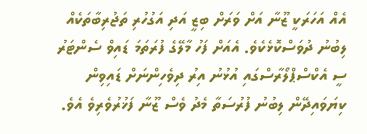އެއް އަހަރަކީ ޒޫނާ އަށް ވަރަށް ބިޒީ އަދި އަގުހުރި ތަޖުރިބާތަކެއް ލިބުނު ދުވަސްކޮޅެކެވެ. އެއަށް ފަހު މާލޭގެ ފުރަތަމަ ޑައިވް ސެންޓަރު ސީ އެކްސްޕްލޯރާސްގައި އުޅުނު އިރު ދިވެހިންނަށް ޑައިވިން ކިޔަވައިދޭން ލިބުނު ފުރުސަތާ މެދު ވެސް ޒޫނާ ފަޚުރުވެރިވެ އެވެ.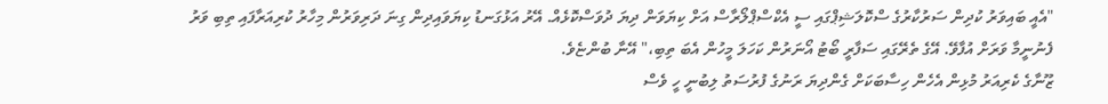"އެއީ ބައިވަރު ކުދިން ސަރުކާރުގެ ސްކޮލަޝިޕްގައި ސީ އެކްސްޕްލޯރާސް އަށް ކިޔަވަން ދިޔަ ދުވަސްކޮޅެއް. އޭރު އަޅުގަނޑު ކިޔަވައިދިން ގިނަ ދަރިވަރުން މިހާރު ކުރިއަރާފައި ތިބި ވަރު ފެނުނީމާ ވަރަށް އުފާވޭ. އޭގެ ތެރޭގައި ސަފާރީ ބޯޓު އޯނަރުން ކަހަލަ މީހުން އެބަ ތިބި،" އޭނާ ބުންޏެވެ.
ޒޫނާގެ ކެރިއަރު މުޅިން އެހެން ހިސާބަކަށް ގެންދިޔަ ރަނުގެ ފުރުސަތު ލިބުނީ ހީ ވެސް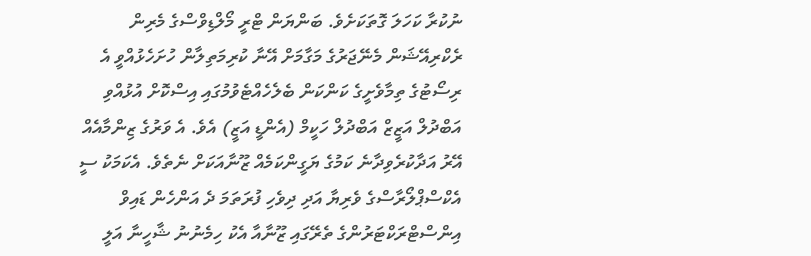ނުކުރާ ކަހަލަ ގޮތަކަށެވެ. ބަންޔަން ޓްރީ މޯލްޑިވްސްގެ މެރިން ރެކްރިއޭޝަން މެނޭޖަރުގެ މަގާމަށް އޭނާ ކުރިމަތިލާން ހުށަހެޅުއްވީ އެ ރިސޯޓުގެ ތިމާވެށީގެ ކަންކަން ބެލެހެއްޓެވުމުގައި އިސްކޮށް އުޅުއްވި އަބްދުލް އަޒީޒް އަބްދުލް ހަކީމް (އެންޑީ އަޒީ) އެވެ. އެ ވަރުގެ ޒިންމާއެއް އޭރު އަދާކުރެވިދާނެ ކަމުގެ ޔަގީންކަމެއް ޒޫނާއަކަށް ނެތެވެ. އެކަމަކު ސީ އެކްސްޕްލޯރާސްގެ ވެރިޔާ އަދި ދިވެހި ފުރަތަމަ ދެ އަންހެން ޑައިވް އިންސްޓްރަކްޓަރުންގެ ތެރޭގައި ޒޫނާއާ އެކު ހިމެނުނު ޝާހީނާ އަލީ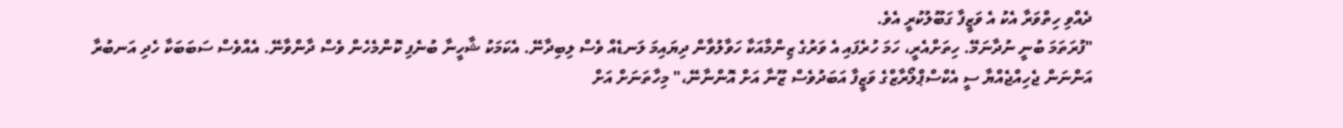ދެއްވި ހިތްވަރާ އެކު އެ ވަޒީފާ ގަބޫލުކުރީ އެވެ.
"ފުރަތަމަ ބުނީ ނުދާނަމޭ. ހިތަށްއެރީ، ހަމަ ހުރެފައި އެ ވަރުގެ ޒިންމާއަކާ ހަވާލުވާން ދިޔައިމަ ލަނޑެއް ވެސް ލިބިދާނޭ. އެކަމަކު ޝާހީނާ ބުނެފި ކޮންމެހެން ވެސް ދާންވާނޭ. އެއްވެސް ސަބަބަކާ ހެދި އަނބުރާ އަންނަން ޖެހިއްޖެއްޔާ ސީ އެކްސްޕްލޯރާޒްގެ ވަޒީފާ އަބަދުވެސް ޒޫނާ އަށް އޮންނާނޭ،" މިހާތަނަށް އަށް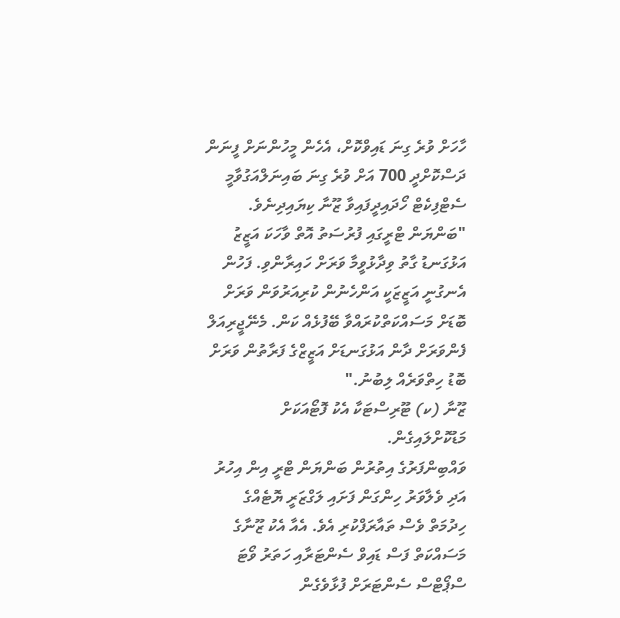ހާހަށް ވުރެ ގިނަ ޑައިވްކޮށް، އެހެން މީހުންނަށް ފީނަން ދަސްކޮށްދީ 700 އަށް ވުރެ ގިނަ ބައިނަލްއަގުވާމީ ސެޓްފިކެޓް ހޯދައިދީފައިވާ ޒޫނާ ކިޔައިދިނެވެ.
"ބަންޔަން ޓްރީގައި ފުރުސަތު އޮތް ވާހަކަ އަޒީޒު އަޅުގަނޑު ގާތު ވިދާޅުވީމާ ވަރަށް ހައިރާންވި. ފަހުން އެނގުނީ އަޒީޒަކީ އަންހެނުން ކުރިއަރުވަން ވަރަށް ބޮޑަށް މަސައްކަތްކުރައްވާ ބޭފުޅެއް ކަން. މެނޭޖީރިއަލް ފެންވަރަށް ދާން އަޅުގަނޑަށް އަޒީޒްގެ ފަރާތުން ވަރަށް ބޮޑު ހިތްވަރެއް ލިބުނު."
ޒޫނާ (ކ) ޓޫރިސްޓަކާ އެކު ފޮޓޯއަކަށް މަޑުކޮށްލައިގެން.
ވައްބިންފަރުގެ އިތުރުން ބަންޔަން ޓްރީ އިން އިހުރު އަދި ވެލާވަރު ހިންގަން ފަށައި ލަގްޒަރީ ޔޮޓެއްގެ ހިދުމަތް ވެސް ތައާރަފްކުރި އެވެ. އެއާ އެކު ޒޫނާގެ މަސައްކަތް ފަސް ޑައިވް ސެންޓަރާއި ހަތަރު ވޯޓަ ސްޕޯޓްސް ސެންޓަރަށް ފުޅާވެގެން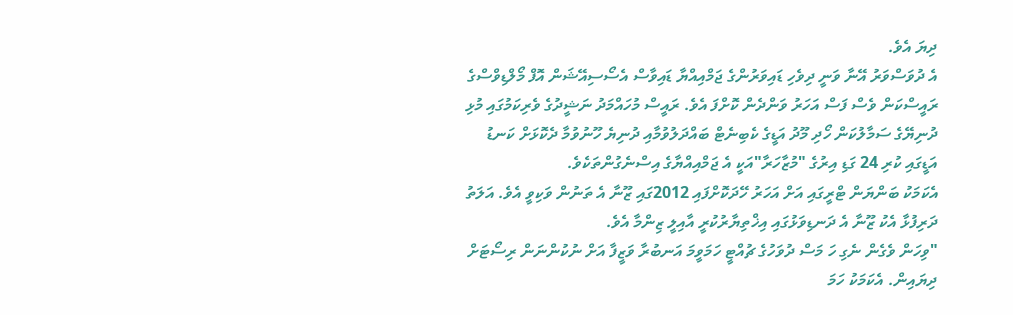ދިޔަ އެވެ.
އެ ދުވަސްވަރު އޭނާ ވަނީ ދިވެހި ޑައިވަރުންގެ ޖަމްއިއްޔާ ޑައިވާސް އެސޯސިއޭޝަން އޮފް މޯލްޑިވްސްގެ ރައީސްކަން ވެސް ފަސް އަހަރު ވަންދެން ކޮށްފަ އެވެ. ރައީސް މުހައްމަދު ނަޝީދުގެ ވެރިކަމުގައި މުޅި ދުނިޔޭގެ ސަމާލުކަން ހޯދި މޫދު އަޑީގެ ކެބިނެޓް ބައްދަލުވުމާއި ދުނިޔެ ހޫނުވުމާ ދެކޮޅަށް ކަނޑު އަޑީގައި ކުރި 24 ގަޑި އިރުގެ "މުޒާހަރާ"އަކީ އެ ޖަމްއިއްޔާގެ އިސްނެގުންތަކެވެ.
އެކަމަކު ބަންޔަން ޓްރީގައި އަށް އަހަރު ހޭދަކޮށްފައި 2012ގައި ޒޫނާ އެ ތަނުން ވަކިވީ އެވެ. އަލަތު ދަރިފުޅާ އެކު ޒޫނާ އެ ދަނޑިވަޅުގައި އިޚްތިޔާރުކުރީ އާއިލީ ޒިންމާ އެވެ.
"ވިހަން ވެގެން ނެގި ހަ މަސް ދުވަހުގެ ޗުއްޓީ ހަމަވީމަ އަނބުރާ ވަޒީފާ އަށް ނުކުންނަން ރިސޯޓަށް ދިޔައިން. އެކަމަކު ހަމަ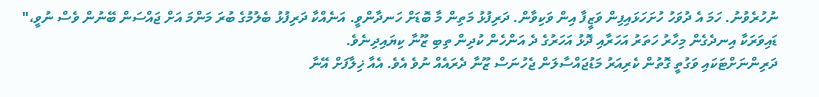ނުހުރެވުނު. ހަމަ އެ ދުވަހު ހުށަހަޅައިފިން ވަޒީފާ އިން ވަކިވާން. ދަރިފުޅު މަތިން މާ ބޮޑަށް ހަނދާންވީ. އަނެއްކާ ދަރިފުޅު ބެލުމުގެ ބުރަ މަންމަ އަށް ޖައްސަން ބޭނުން ވެސް ނުވީ،" ޑައިވަރަކާ އިނދެގެން މިހާރު ހަތަރު އަހަރާއި ދޮޅު އަހަރުގެ ދެ އަންހެން ކުދިން ތިބި ޒޫނާ ކިޔައިދިނެވެ.
ދަރިންނަށްޓަކައި ވަގުތީ ގޮތުން ކެރިއަރު މަޑުޖައްސާލަން ޖެހުނަސް ޒޫނާ ދެރައެއް ނުވެ އެވެ. އެއާ ޚިލާފަށް އޭނާ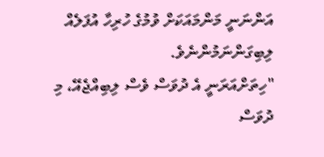އަންނަނީ މަންމައަކަށް ވުމުގެ ހުރިހާ އުފަލެއް ލިބިގަންނަމުންނެވެ.
"ހިތަށްއަރަނީ އެ ދުވަސް ވެސް ލިބިއްޖެއޭ، މި ދުވަސް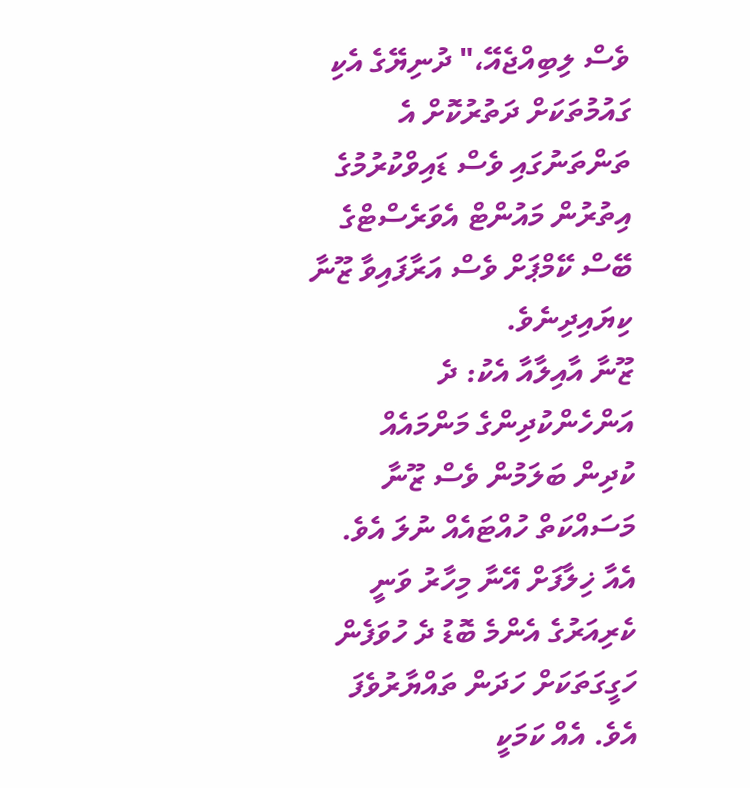ވެސް ލިބިއްޖެއޭ،" ދުނިޔޭގެ އެކި ގައުމުތަކަށް ދަތުރުކޮށް އެ ތަންތަނުގައި ވެސް ޑައިވްކުރުމުގެ އިތުރުން މައުންޓް އެވަރެސްޓްގެ ބޭސް ކޭމްޕަށް ވެސް އަރާފައިވާ ޒޫނާ ކިޔައިދިނެވެ.
ޒޫނާ އާއިލާއާ އެކު: ދެ އަންހެންކުދިންގެ މަންމައެއް
ކުދިން ބަލަމުން ވެސް ޒޫނާ މަސައްކަތް ހުއްޓައެއް ނުލަ އެވެ. އެއާ ޚިލާފަށް އޭނާ މިހާރު ވަނީ ކެރިއަރުގެ އެންމެ ބޮޑު ދެ ހުވަފެން ހަގީގަތަކަށް ހަދަން ތައްޔާރުވެފަ އެވެ. އެއް ކަމަކީ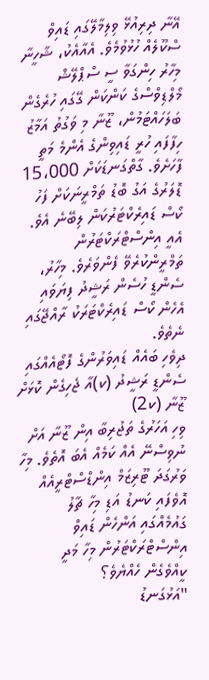އޭނާ ދިރިއުޅޭ ވިލިމާލޭގައި ޑައިވް ސްކޫލެއް ހުޅުވުމެވެ. އެއާއެކު، ޝާހީނާ މިހާރު ހިންގަވާ ސީ ސްޕްލޭޝް މޯލްޑިވްސްގެ ކަންކަން ގޭގައި ހުރެގެން ބަލަހައްޓަމުން، ޒޫނާ މި ވަގުތު އަމާޒު ހިފާފައި ހުރީ ޑައިވިންގެ އެންމެ މަތީ ފާހަށެވެ. ގާތްގަނޑަކަށް 15،000 ޑޮލަރުގެ އަގު ބޮޑު ތަމްރީނަކަށް ފަހު ކޯސް ޑައިރެކްޓަރުކަން ލިބޭނެ އެވެ. އެއީ އިންސްޓްރަކްޓަރުން ތަމްރީންކުރެވޭ ފެންވަރެވެ. މިހާރު، ސެންޑީ ހުސެން ރަޝީދު ފިޔަވައި އެހެން ކޯސް ޑައިރެކްޓަރަކު ރާއްޖޭގައި ނެތެވެ.
ދިވެހި ބައެއް ޑައިވަރުންގެ ފޮޓޯއެއްގައި ސެންޑީ ރަޝީދު (ކ)އާ ޖެހިގެން ކޮޅަށް ޒޫނާ (ކ2)
ވިހި އަހަރުގެ ތަޖުރިބާ އިން ޒޫނާ އަށް ނުވިސްނޭ އެއް ކަމެއް އެބަ އޮތެވެ. މިހާ ވަރުގަދަ ޓޫރިޒަމް އިންޑްސްޓްރީއެއް އޮވެފައި ކަނޑު އަޑި މިހާ ޗާލު ގައުމެއްގައި އަންހެން ޑައިވް އިންސްޓްރަކްޓަރުން މިހާ މަދީ ކީއްވެގެން ހެއްޔެވެ؟
"އަޅުގަނޑު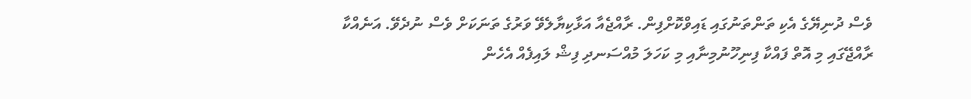ވެސް ދުނިޔޭގެ އެކި ތަންތަނުގައި ޑައިވްކޮށްފިން. ރާއްޖެއާ އަޅާކިޔާލެވޭ ވަރުގެ ތަނަކަށް ވެސް ނުދެވޭ. އަނެއްކާ ރާއްޖޭގައި މި އޮތް ފައްކާ ފިނިހޫނުމިނާއި މި ކަހަލަ މުއްސަނދި ފިޝް ލައިފެއް އެހެން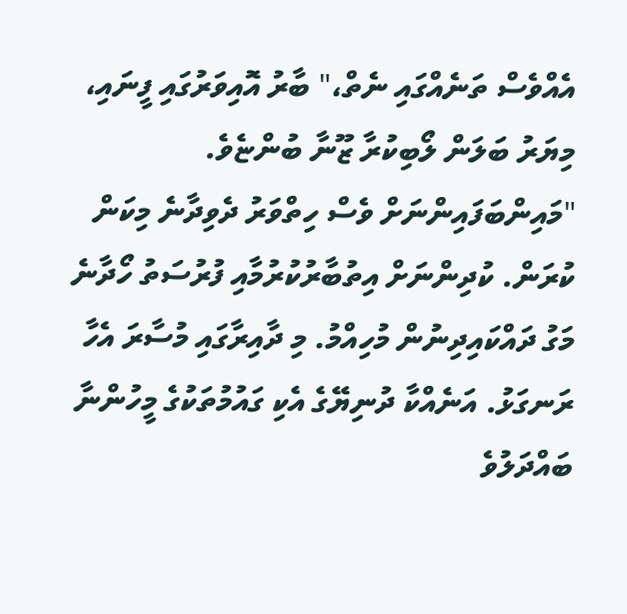އެއްވެސް ތަނެއްގައި ނެތް،" ބާރު އޮއިވަރުގައި ފީނައި، މިޔަރު ބަލަން ލޯބިކުރާ ޒޫނާ ބުންޏެވެ.
"މައިންބަފައިންނަށް ވެސް ހިތްވަރު ދެވިދާނެ މިކަން ކުރަން. ކުދިންނަށް އިތުބާރުކުރުމާއި ފުރުސަތު ހޯދާނެ މަގު ދައްކައިދިނުން މުހިއްމު. މި ދާއިރާގައި މުސާރަ އެހާ ރަނގަޅު. އަނެއްކާ ދުނިޔޭގެ އެކި ގައުމުތަކުގެ މީހުންނާ ބައްދަލުވެ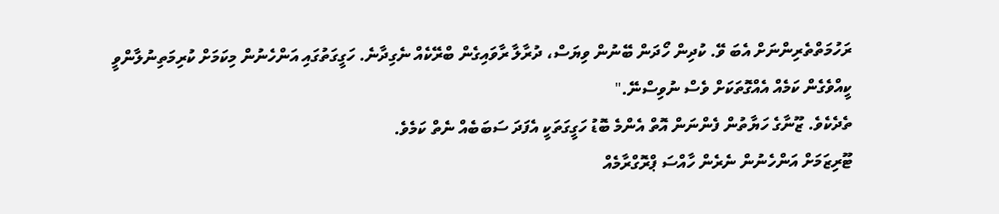ރަހުމަތްތެރިންނަށް އެބަ ވޭ. ކުދިން ހޯދަން ބޭނުން ވިޔަސް، ދުރާލާ ރާވައިގެން ބްރޭކެއް ނެގިދާނެ. ހަގީގަތުގައި އަންހެނުން މިކަމަށް ކުރިމަތިނުލާންވީ ކީއްވެގެން ކަމެއް އެއްގޮތަކަށް ވެސް ނުވިސްނޭ."
ތެދެކެވެ. ޒޫނާގެ ހަޔާތުން ފެންނަން އޮތް އެންމެ ބޮޑު ހަގީގަތަކީ އެފަދަ ސަބަބެއް ނެތް ކަމެވެ.
ޓޫރިޒަމަށް އަންހެނުން ނެރެން ހާއްސަ ޕްރޮގްރާމެއް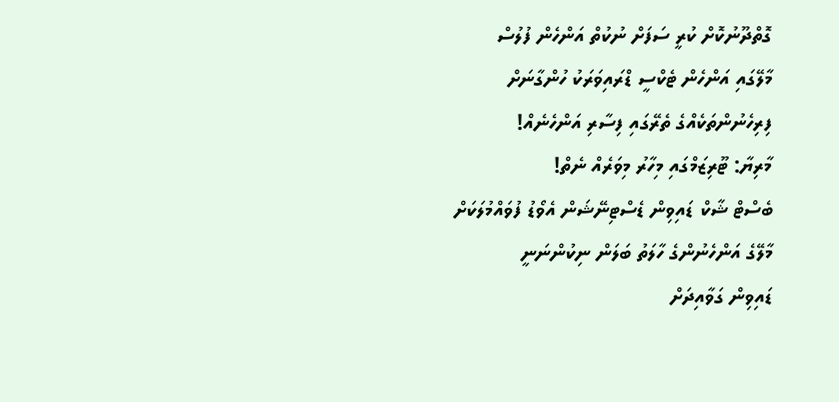ގޮތްދޫނުކޮށް ކުރީ ސަފަށް ނުކުތް އަންހެން ފުލުސް
މާލޭގައި އަންހެން ޓެކްސީ ޑްރައިވަރަކު ހުންގާނަށް
ފިރިހެނުންތަކެއްގެ ތެރޭގައި ފިސާރި އަންހެނެއް!
މާރިޔާ: ޓޫރިޒަމްގައި މިހާރު މިވަރެއް ނެތް!
ބެސްޓް ޝާކް ޑައިވިން ޑެސްޓިނޭޝަން އެވޯޑު ފުވައްމުލަކަށް
މާލޭގެ އަންހެނުންގެ ހާލަތު ބަލަން ނިކުންނަނީ
ޑައިވިން ގަވާއިދަށް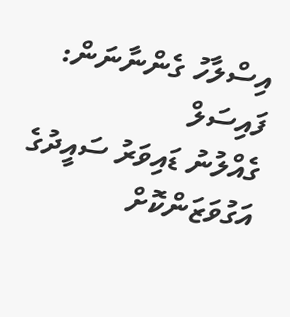އިސްލާހު ގެންނާނަން: ފައިސަލް
ގެއްލުނު ޑައިވަރު ސައީދުގެ އަގުވަޒަންކޮށް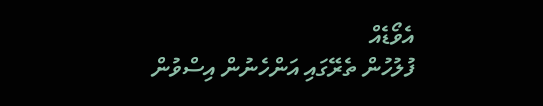އެވޯޑެއް
ފުލުހުން ތެރޭގައި އަންހެނުން އިސްވުން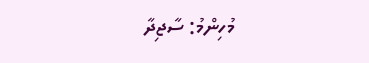މުހިންމު: ސާޖިދާ